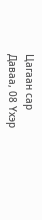Цагаан сар
Даваа, 08 Үхэр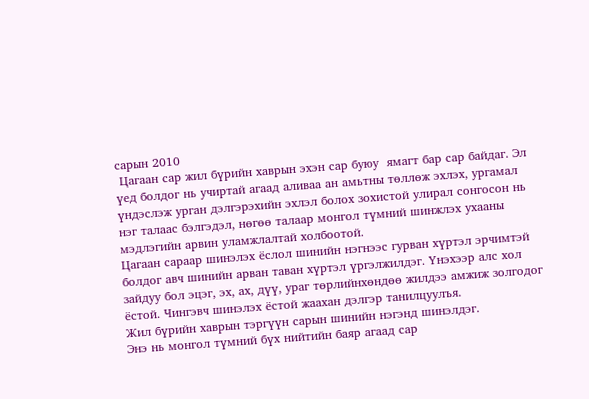сарын 2010
 Цагаан сар жил бүрийн хаврын эхэн сар буюу  ямагт бар сар байдаг. Эл үед болдог нь учиртай агаад аливаа ан амьтны төллөж эхлэх, ургамал үндэслэж урган дэлгэрэхийн эхлэл болох зохистой улирал сонгосон нь нэг талаас бэлгэдэл, нөгөө талаар монгол түмний шинжлэх ухааны мэдлэгийн арвин уламжлалтай холбоотой.
Цагаан сараар шинэлэх ёслол шинийн нэгнээс гурван хүртэл эрчимтэй болдог авч шинийн арван таван хүртэл үргэлжилдэг. Үнэхээр алс хол зайдуу бол эцэг, эх, ах, дүү, ураг төрлийнхөндөө жилдээ амжиж золгодог ёстой. Чингэвч шинэлэх ёстой жаахан дэлгэр танилцуулъя.
Жил бүрийн хаврын тэргүүн сарын шинийн нэгэнд шинэлдэг.
Энэ нь монгол түмний бүх нийтийн баяр агаад сар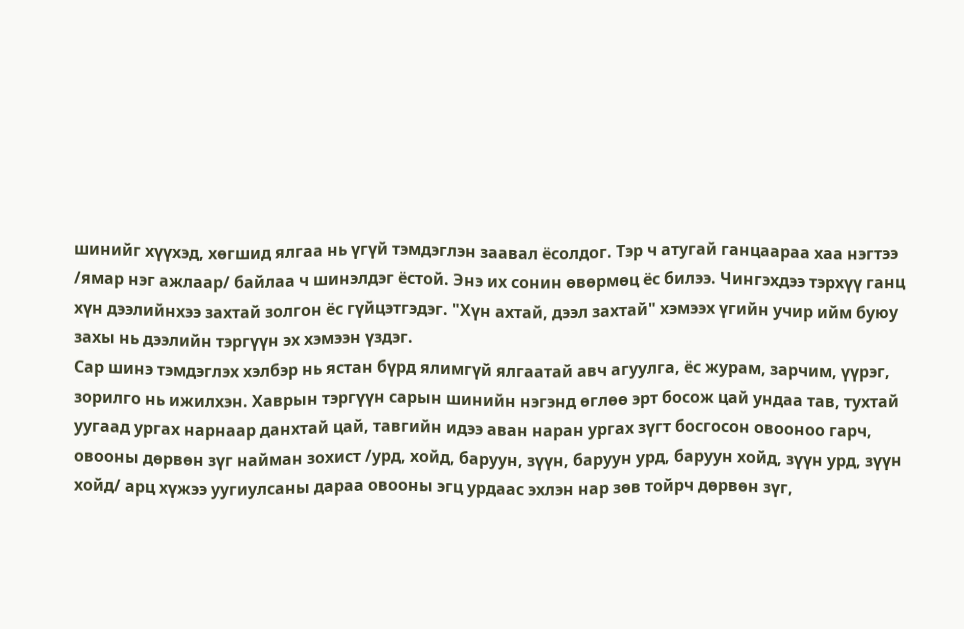шинийг хүүхэд, хөгшид ялгаа нь үгүй тэмдэглэн заавал ёсолдог. Тэр ч атугай ганцаараа хаа нэгтээ /ямар нэг ажлаар/ байлаа ч шинэлдэг ёстой. Энэ их сонин өвөрмөц ёс билээ. Чингэхдээ тэрхүү ганц хүн дээлийнхээ захтай золгон ёс гүйцэтгэдэг. "Хүн ахтай, дээл захтай" хэмээх үгийн учир ийм буюу захы нь дээлийн тэргүүн эх хэмээн үздэг.
Сар шинэ тэмдэглэх хэлбэр нь ястан бүрд ялимгүй ялгаатай авч агуулга, ёс журам, зарчим, үүрэг, зорилго нь ижилхэн. Хаврын тэргүүн сарын шинийн нэгэнд өглөө эрт босож цай ундаа тав, тухтай уугаад ургах нарнаар данхтай цай, тавгийн идээ аван наран ургах зүгт босгосон овооноо гарч, овооны дөрвөн зүг найман зохист /урд, хойд, баруун, зүүн, баруун урд, баруун хойд, зүүн урд, зүүн хойд/ арц хүжээ уугиулсаны дараа овооны эгц урдаас эхлэн нар зөв тойрч дөрвөн зүг,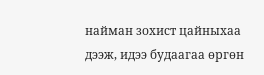найман зохист цайныхаа дээж, идээ будаагаа өргөн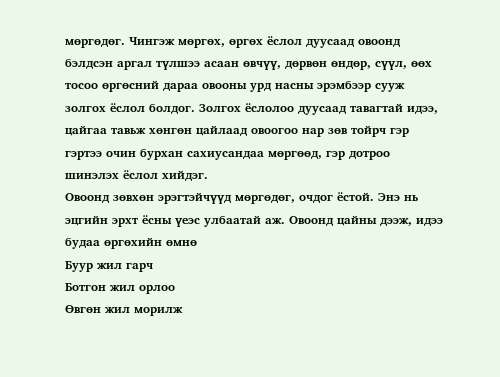мөргөдөг. Чингэж мөргөх, өргөх ёслол дуусаад овоонд бэлдсэн аргал түлшээ асаан өвчүү, дөрвөн өндөр, сүүл, өөх тосоо өргөсний дараа овооны урд насны эрэмбээр сууж золгох ёслол болдог. Золгох ёслолоо дуусаад тавагтай идээ, цайгаа тавьж хөнгөн цайлаад овоогоо нар зөв тойрч гэр гэртээ очин бурхан сахиусандаа мөргөөд, гэр дотроо шинэлэх ёслол хийдэг.
Овоонд зөвхөн эрэгтэйчүүд мөргөдөг, очдог ёстой. Энэ нь эцгийн эрхт ёсны үеэс улбаатай аж. Овоонд цайны дээж, идээ будаа өргөхийн өмнө
Буур жил гарч
Ботгон жил орлоо
Өвгөн жил морилж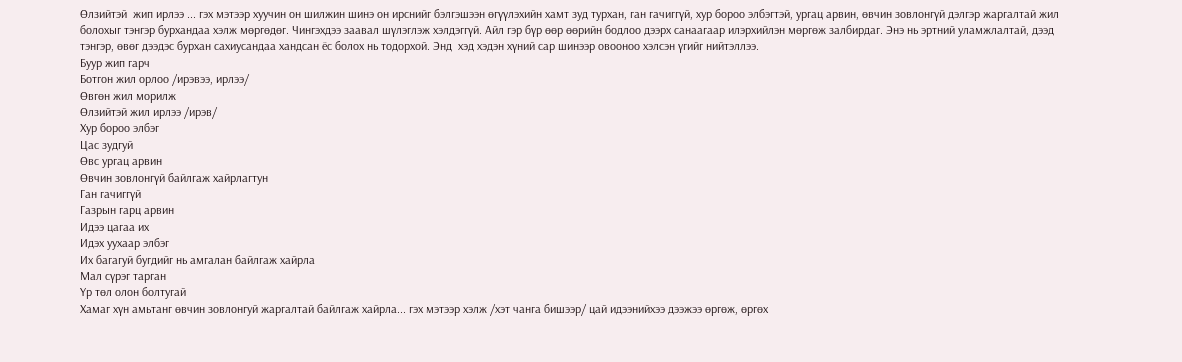Өлзийтэй  жип ирлээ ... гэх мэтээр хуучин он шилжин шинэ он ирснийг бэлгэшээн өгүүлэхийн хамт зуд турхан, ган гачиггүй, хур бороо элбэгтэй, ургац арвин, өвчин зовлонгүй дэлгэр жаргалтай жил болохыг тэнгэр бурхандаа хэлж мөргөдөг. Чингэхдээ заавал шүлэглэж хэлдэггүй. Айл гэр бүр өөр өөрийн бодлоо дээрх санаагаар илэрхийлэн мөргөж залбирдаг. Энэ нь эртний уламжлалтай, дээд тэнгэр, өвөг дээдэс бурхан сахиусандаа хандсан ёс болох нь тодорхой. Энд  хэд хэдэн хүний сар шинээр овооноо хэлсэн үгийг нийтэллээ.
Буур жип гарч
Ботгон жил орлоо /ирэвээ, ирлээ/
Өвгөн жил морилж
Өлзийтэй жил ирлээ /ирэв/
Хур бороо элбэг
Цас зудгуй
Өвс ургац арвин
Өвчин зовлонгүй байлгаж хайрлагтун
Ган гачиггүй
Газрын гарц арвин
Идээ цагаа их
Идэх уухаар элбэг
Их багагуй бугдийг нь амгалан байлгаж хайрла
Мал сүрэг тарган
Үр төл олон болтугай
Хамаг хүн амьтанг өвчин зовлонгуй жаргалтай байлгаж хайрла... гэх мэтээр хэлж /хэт чанга бишээр/ цай идээнийхээ дээжээ өргөж, өргөх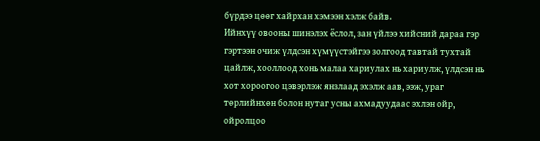бүрдээ цөөг хайрхан хэмээн хэлж байв.
Ийнхүү овооны шинэлэх ёслол, зан үйлээ хийсний дараа гэр гэртээн очиж үлдсэн хүмүүстэйгээ золгоод тавтай тухтай цайлж, хооллоод хонь малаа хариулах нь хариулж, үлдсэн нь хот хороогоо цэвэрлэж янзлаад эхэлж аав, ээж, ураг төрлийнхөн болон нутаг усны ахмадуудаас эхлэн ойр, ойролцоо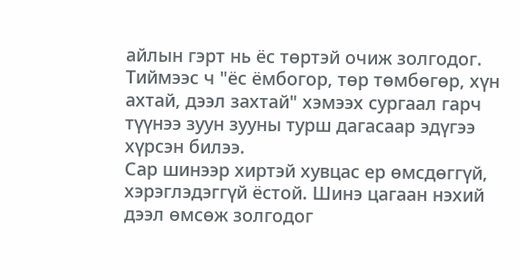айлын гэрт нь ёс төртэй очиж золгодог. Тиймээс ч "ёс ёмбогор, төр төмбөгөр, хүн ахтай, дээл захтай" хэмээх сургаал гарч түүнээ зуун зууны турш дагасаар эдүгээ хүрсэн билээ.
Сар шинээр хиртэй хувцас ер өмсдөггүй, хэрэглэдэггүй ёстой. Шинэ цагаан нэхий дээл өмсөж золгодог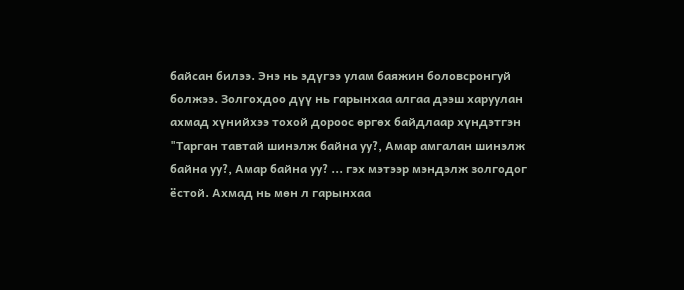байсан билээ. Энэ нь эдүгээ улам баяжин боловсронгуй болжээ. Золгохдоо дүү нь гарынхаа алгаа дээш харуулан ахмад хүнийхээ тохой дороос өргөх байдлаар хүндэтгэн "Тарган тавтай шинэлж байна уу?, Амар амгалан шинэлж байна уу?, Амар байна уу? ... гэх мэтээр мэндэлж золгодог ёстой. Ахмад нь мөн л гарынхаа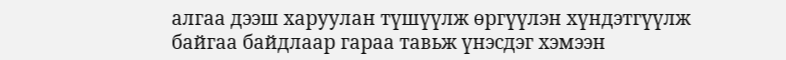алгаа дээш харуулан түшүүлж өргүүлэн хүндэтгүүлж байгаа байдлаар гараа тавьж үнэсдэг хэмээн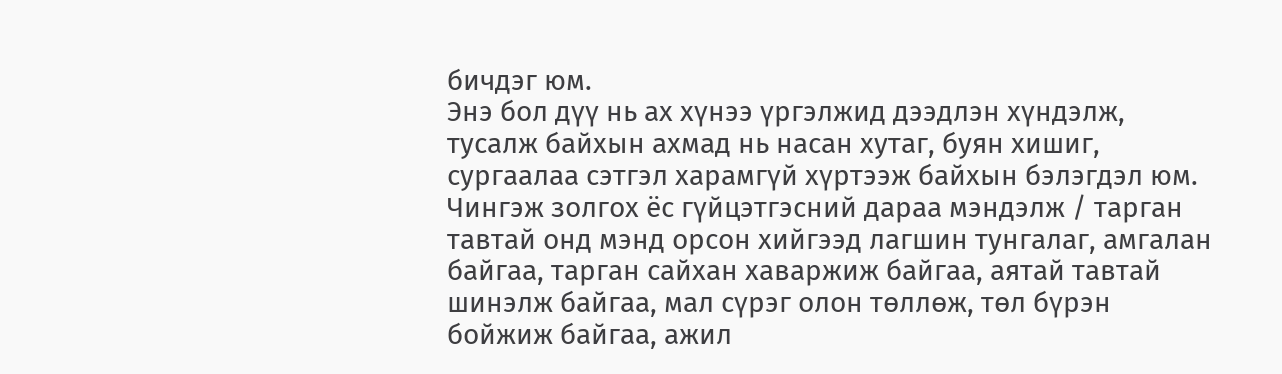бичдэг юм.
Энэ бол дүү нь ах хүнээ үргэлжид дээдлэн хүндэлж, тусалж байхын ахмад нь насан хутаг, буян хишиг, сургаалаа сэтгэл харамгүй хүртээж байхын бэлэгдэл юм. Чингэж золгох ёс гүйцэтгэсний дараа мэндэлж / тарган тавтай онд мэнд орсон хийгээд лагшин тунгалаг, амгалан байгаа, тарган сайхан хаваржиж байгаа, аятай тавтай шинэлж байгаа, мал сүрэг олон төллөж, төл бүрэн бойжиж байгаа, ажил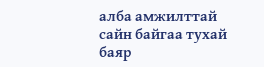алба амжилттай сайн байгаа тухай баяр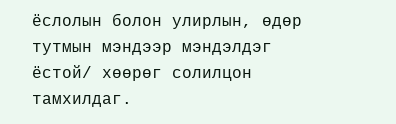ёслолын болон улирлын, өдөр тутмын мэндээр мэндэлдэг ёстой/ хөөрөг солилцон тамхилдаг.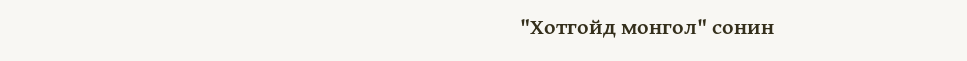"Хотгойд монгол" сонин